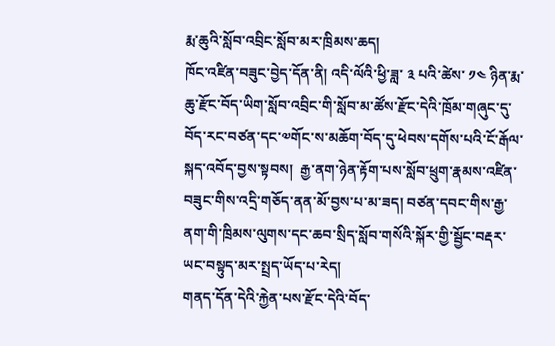རྨ་ཆུའི་སློབ་འབྲིང་སློབ་མར་ཁྲིམས་ཆད།
ཁོང་འཛིན་བཟུང་བྱེད་དོན་ནི། འདི་ལོའི་ཕྱི་ཟླ་ ༣ པའི་ཚེས་ ༡༤ ཉིན་རྨ་ཆུ་རྫོང་བོད་ཡིག་སློབ་འབྲིང་གི་སློབ་མ་ཚོས་རྫོང་དེའི་ཁྲོམ་གཞུང་དུ་བོད་རང་བཙན་དང་༧གོང་ས་མཆོག་བོད་དུ་ཕེབས་དགོས་པའི་ངོ་རྒོལ་སྐད་འབོད་བྱས་སྟབས།  རྒྱ་ནག་ཉེན་རྟོག་པས་སློབ་ཕྲུག་རྣམས་འཛིན་བཟུང་གིས་འདྲི་གཅོད་ནན་མོ་བྱས་པ་མ་ཟད། བཙན་དབང་གིས་རྒྱ་ནག་གི་ཁྲིམས་ལུགས་དང་ཆབ་སྲིད་སློབ་གསོའི་སྐོར་གྱི་སྦྱོང་བརྡར་ཡང་བསྟུད་མར་སྤྲད་ཡོད་པ་རེད།
གནད་དོན་དེའི་རྐྱེན་པས་རྫོང་དེའི་བོད་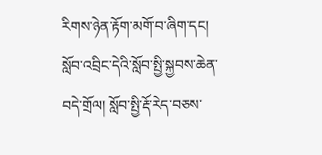རིགས་ཉེན་རྟོག་མགོ་བ་ཞིག་དང། སློབ་འབྲིང་དེའི་སློབ་སྤྱི་སྐྱབས་ཆེན་བདེ་གྲོལ། སློབ་སྤྱི་རྡོ་རེད་བཅས་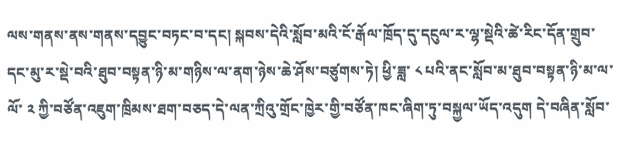ལས་གནས་ནས་གནས་དབྱུང་བཏང་བ་དང། སྐབས་དེའི་སློབ་མའི་ངོ་རྒོལ་ཁྲོད་དུ་དངུལ་ར་ལྷ་སྡེའི་ཚེ་རིང་དོན་གྲུབ་དང་མུ་ར་སྡེ་བའི་ཐུབ་བསྟན་ཉི་མ་གཉིས་ལ་ནག་ཉེས་ཆེ་ཤོས་བཙུགས་ཏེ། ཕྱི་ཟླ་ ༨ པའི་ནང་སློབ་མ་ཐུབ་བསྟན་ཉི་མ་ལ་ལོ་ ༢ ཀྱི་བཙོན་འཇུག་ཁྲིམས་ཐག་བཅད་དེ་ལན་ཀྲིའུ་གྲོང་ཁྱེར་གྱི་བཙོན་ཁང་ཞིག་ཏུ་བསྐྱལ་ཡོད་འདུག དེ་བཞིན་སློབ་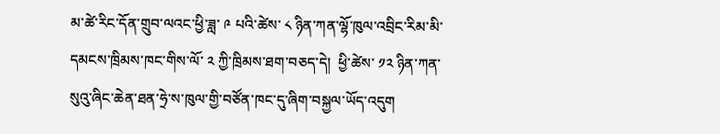མ་ཚེ་རིང་དོན་གྲུབ་ལའང་ཕྱི་ཟླ་ ༩ པའི་ཚེས་ ༨ ཉིན་ཀན་ལྷོ་ཁུལ་འབྲིང་རིམ་མི་དམངས་ཁྲིམས་ཁང་གིས་ལོ་ ༢ ཀྱི་ཁྲིམས་ཐག་བཅད་དེ།  ཕྱི་ཚེས་ ༡༢ ཉིན་ཀན་སུའུ་ཞིང་ཆེན་ཐན་ཧྲེ་ས་ཁུལ་གྱི་བཙོན་ཁང་དུ་ཞིག་བསྐྱལ་ཡོད་འདུག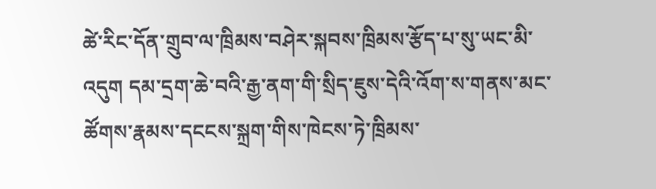ཚེ་རིང་དོན་གྲུབ་ལ་ཁྲིམས་བཤེར་སྐབས་ཁྲིམས་རྩོད་པ་སུ་ཡང་མི་འདུག དམ་དྲག་ཆེ་བའི་རྒྱ་ནག་གི་སྲིད་ཇུས་དེའི་འོག་ས་གནས་མང་ཚོགས་རྣམས་དངངས་སྐྲག་གིས་ཁེངས་ཏེ་ཁྲིམས་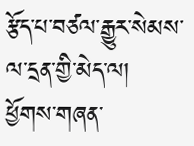རྩོད་པ་བཙལ་རྒྱུར་སེམས་ལ་དྲན་གྱི་མེད་ལ།  ཕྱོགས་གཞན་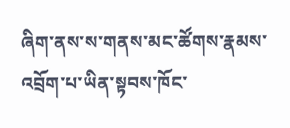ཞིག་ནས་ས་གནས་མང་ཚོགས་རྣམས་འབྲོག་པ་ཡིན་སྟབས་ཁོང་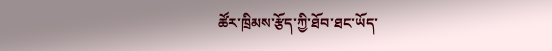ཚོར་ཁྲིམས་རྩོད་ཀྱི་ཐོབ་ཐང་ཡོད་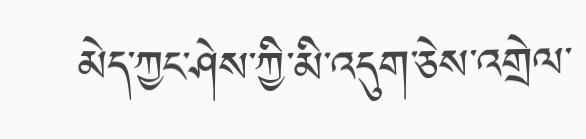མེད་ཀྱང་ཤེས་ཀྱི་མི་འདུག་ཅེས་འགྲེལ་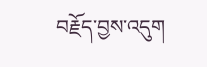བརྗོད་བྱས་འདུག